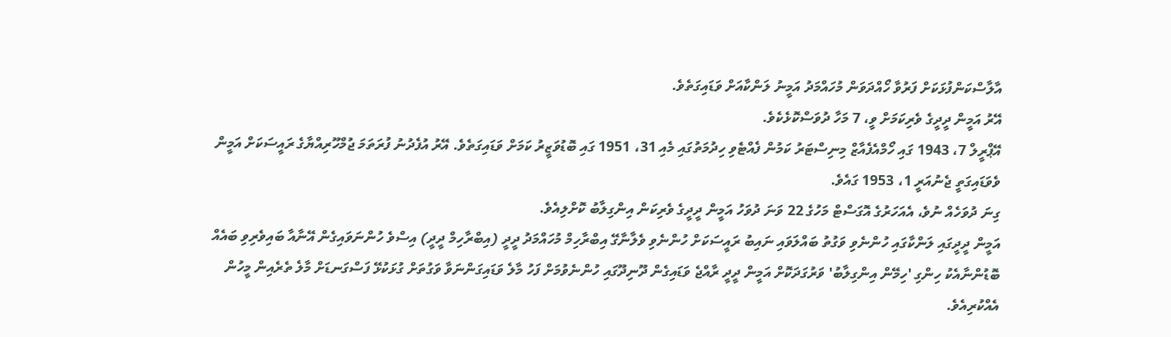އާލާސްކަންފުޅަކަށް ފަރުވާ ހޯއްދަވަން މުހައްމަދު އަމީނު ލަންކާއަށް ވަޑައިގަތެވެ.
އޭރު އަމީން ދީދީގެ ވެރިކަމަށް ވީ، 7 މަހާ ދުވަސްކޮޅެކެވެ.
އޭޕްރީލް 7، 1943 ގައި ހޯމްއެފެއާޒް މިނިސްޓަރު ކަމުން ފެއްޓެވި ހިދުމަތުގައި މެއި 31، 1951 ގައި ބޮޑުވަޒީރު ކަމަށް ވަޑައިގަތެވެ. އޭރު އުފެދުނު ފުރަތަމަ ޖުމްހޫރިއްޔާގެ ރައީސަކަށް އަމީން ވެވަޑައިގަތީ ޖެނުއަރީ 1، 1953 ގައެވެ.
ގިނަ ދުވަހެއް ނުވެ، އެއަހަރުގެ އޮގަސްޓް މަހުގެ 22 ވަނަ ދުވަހު އަމީން ދީދީގެ ވެރިކަން އިންގިލާބު ކޮށްލިއެވެ.
އަމީން ދީދީގައި ލަންކާގައި ހުންނެވި ވަގުތު ބައްލަވައި ނައިބު ރައީސަކަށް ހުންނެވި ވެލާނާގޭ އިބްރާހިމް މުހައްމަދު ދީދީ (އިބްރާހިމް ދީދީ) އިސްވެ ހުންނަވައިގެން އޭނާއާ ބައިވެރިވި ބައެއް ބޮޑުންނާއެކު ހިންގި 'ހިމޭން އިންގިލާބު' ވަރުގަދަކޮށް އަމީން ދީދީ ރާއްޖެ ވަޑައިގެން ދޫނިދޫގައި ހުންނެވުމަށް ފަހު މާލެ ވަޑައިގަންނަވާ ވަގުތަށް ގުޅަކުޅޭ ފަސްގަނޑަށް މާލެ ތެރެއިން މީހުން އެއްކުރިއެވެ.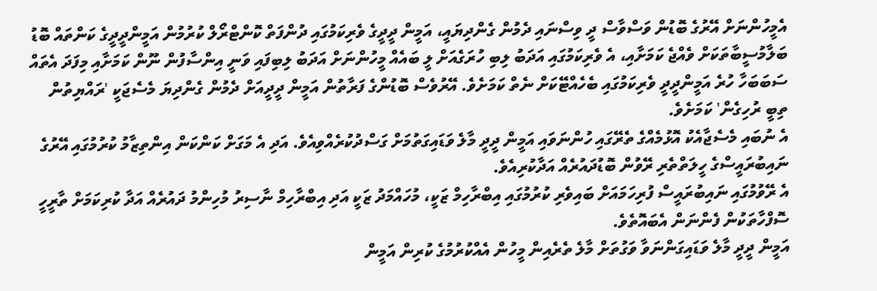އެމީހުންނަށް އޭރުގެ ބޮޑުން ވަސްވާސް ދީ ވިސްނައި ދެމުން ގެންދިޔައީ، އަމީން ދީދީގެ ވެރިކަމުގައި ދުންފަތް ކޮންޓްރޯލް ކުރުމުން އަމީންދީދީގެ ކަންތައް ބޮޑު ބަލާމުސީބާތަކަށް ވެއްޖެ ކަމަށާއި، އެ ވެރިކަމުގައި އަދަބު ލިބި ހުރަގެއަށް ލީ ބައެއް މީހުންނަށް އަދަބު ލިބިފައި ވަނީ އިންސާފުން ނޫން ކަމަށާއި މިފަދަ އެތައް ސަބަބަހާ ހުރެ އަމީންދީދީ ވެރިކަމުގައި ބެހެއްޓޭކަށް ނެތް ކަމަށެވެ. އޭރުވެސް ބޮޑުންގެ ފަރާތުން އަމީން ދީދީއަށް ދެމުން ގެންދިޔަ މެސެޖަކީ 'ރައްޔިތުން ތިބީ ރުހިގެން' ކަމަށެވެ.
އެ ނުބައި މެސެޖާއެކު އޮޅުމެއްގެ ތެރޭގައި ހުންނަވައި އަމީން ދީދީ މާލެ ވަޑައިގަތުމަށް ގަސްދުކުރެއްވިއެވެ. އަދި އެ މަގަށް ކަންކަން އިންތިޒާމު ކުރުމުގައި އޭރުގެ ނައިބުރައީސްގެ ހީލަތްތެރި ރޭވުން ބޮޑުދައުރެއް އަދާކުރިއެވެ.
އެ ރޭވުމުގައި ނައިބުރައީސް ފުރިހަމައަށް ބައިވެރި ކުރުމުގައި އިބްރާހިމް ޒަކީ، މުހައްމަދު ޒަކީ އަދި އިބްރާހިމް ނާސިރު މުހިންމު ދައުރެއް އަދާ ކުރިކަމަށް ތާރީހީ ސޮފްހާތަކުން ފެންނަން އެބައޮތެވެ.
އަމީން ދީދީ މާލެ ވަޑައިގަންނަވާ ވަގުތަށް މާލެ ތެރެއިން މީހުން އެއްކުރުމުގެ ކުރިން އަމީން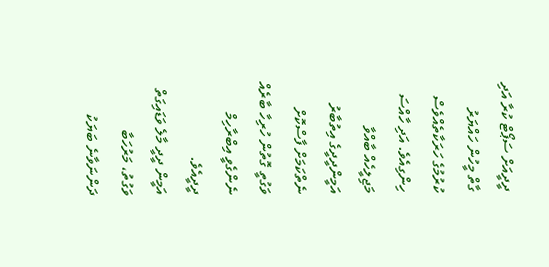ދީދީއަށް ސަޕޯޓް ކުރާ އަދި ގާތް މީހުން ހައްޔަރު ކުރުމުގެ ހަރަކާތެއްވެސް ހިންގިއެވެ. އަދި ހާއްސަ މަޖިލީހެއް ބާއްވާ އަމީންދީދީގެ އިތުބާރު ނެތްކަމަށް ފާސްކޮށް ވަގުތީ ގޮތުން ހުރިހާ ބާރެއް ނެންގެވީ އިބްރާހިމް ދީދީއެވެ.
އަމީން ދީދީ މާލެ ވަޑައިގަތް ވަގުތު، މަރުހަބާ ދަންނަވާނެ ބަޔަކު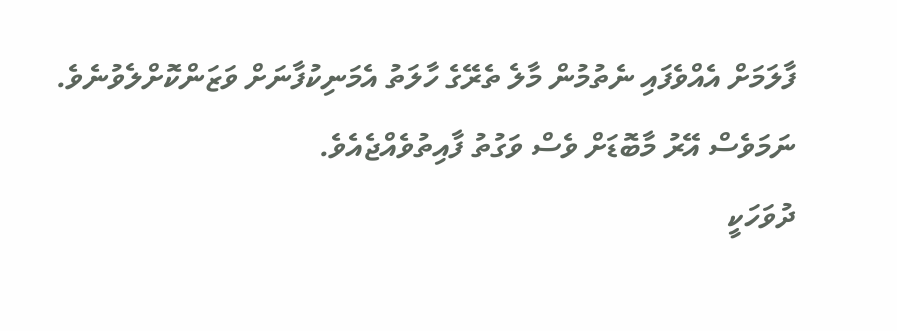ފާލަމަށް އެއްވެފައި ނެތުމުން މާލެ ތެރޭގެ ހާލަތު އެމަނިކުފާނަށް ވަޒަންކޮށްލެވުނެވެ. ނަމަވެސް އޭރު މާބޮޑަށް ވެސް ވަގުތު ފާއިތުވެއްޖެއެވެ.
ދުވަހަކީ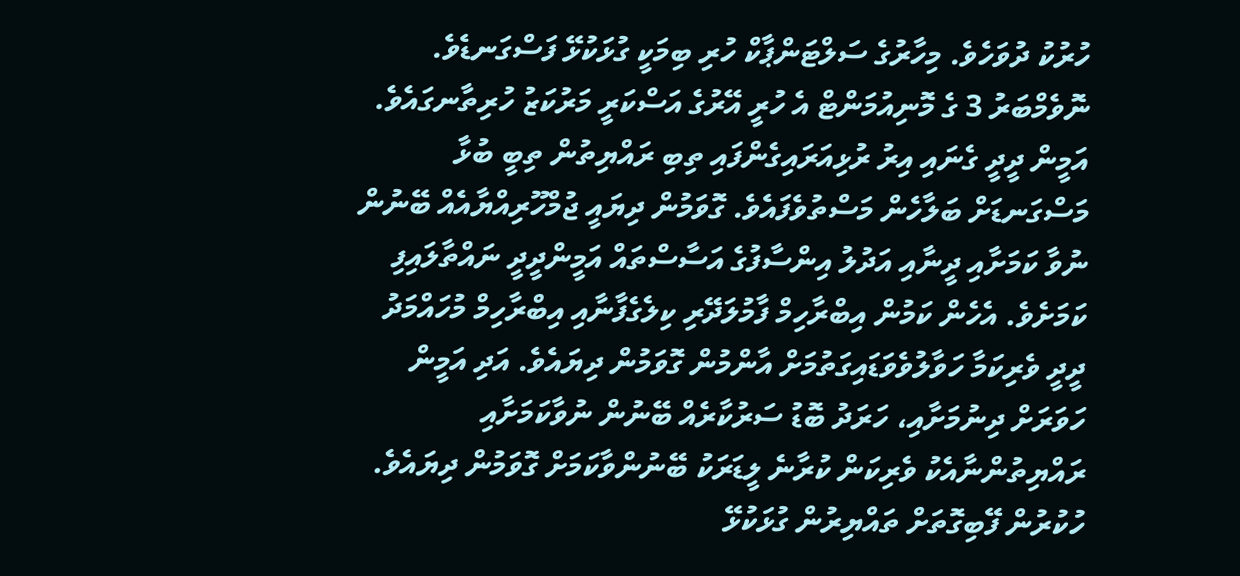ހުރުކު ދުވަހެވެ. މިހާރުގެ ސަލްޓަންޕާކް ހުރި ބިމަކީ ގުޅަކުޅޭ ފަސްގަނޑެވެ. ނޮވެމްބަރު 3 ގެ މޮނިއުމަންޓް އެ ހުރީ އޭރުގެ އަސްކަރީ މަރުކަޒު ހުރިތާނގައެވެ.
އަމީން ދީދީ ގެނައި އިރު ރުޅިއަރައިގެންފައި ތިބި ރައްޔިތުން ތިބީ ބުޅާ މަސްގަނޑަށް ބަލާހެން މަސްތުވެފައެވެ. ގޮވަމުން ދިޔައީ ޖުމްހޫރިއްޔާއެއް ބޭނުން ނުވާ ކަމަށާއި ދީނާއި އަދުލު އިންސާފުގެ އަސާސްތައް އަމީންދީދީ ނައްތާލައިފި ކަމަށެވެ. އެހެން ކަމުން އިބްރާހިމް ފާމުލަދޭރި ކިލެގެފާނާއި އިބްރާހިމް މުހައްމަދު ދީދީ ވެރިކަމާ ހަވާލުވެވަޑައިގަތުމަށް އާންމުން ގޮވަމުން ދިޔައެވެ. އަދި އަމީން ހަވަރަށް ދިނުމަށާއި، ހަރަދު ބޮޑު ސަރުކާރެއް ބޭނުން ނުވާކަމަށާއި ރައްޔިތުންނާއެކު ވެރިކަން ކުރާނެ ލީޑަރަކު ބޭނުންވާކަމަށް ގޮވަމުން ދިޔައެވެ.
ހުކުރުން ފޭބިގޮތަށް ތައްޔިރުން ގުޅަކުޅޭ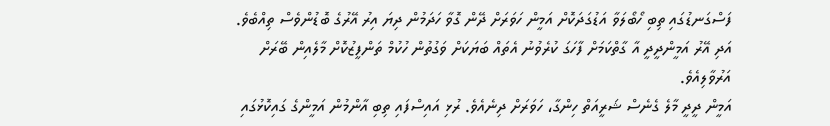ފަސްގަނޑުގައި ތިބި ހޯބޯލަވާ އަޑުގަދަކޮށް އަމީން ހަވަރަށް ދޭން ގޮވާ ހަދަމުން ދިޔަ އިރު އޭރުގެ ބޮޑުންވެސް ތިއްބެވެ. އަދި އޭރު އަމީންދީދީ އާ ގާތްކަމަށް ފާހަގަ ކުރެވުނު އެތައް ބަޔަކަށް ވަގުތުން ހުކުމް ތަންފީޒުކޮށް މާލެއިން ބޭރަށް އަރުވާލިއެވެ.
އަމީން ދީދީ މާލެ ގެނެސް ޝަރީއަތް ހިންގާ، ހަވަރަށް ދިނެއެވެ. ރުޅި އައިސްފައި ތިބި އާންމުން އަމީންގެ ގައިކޮޅުގައި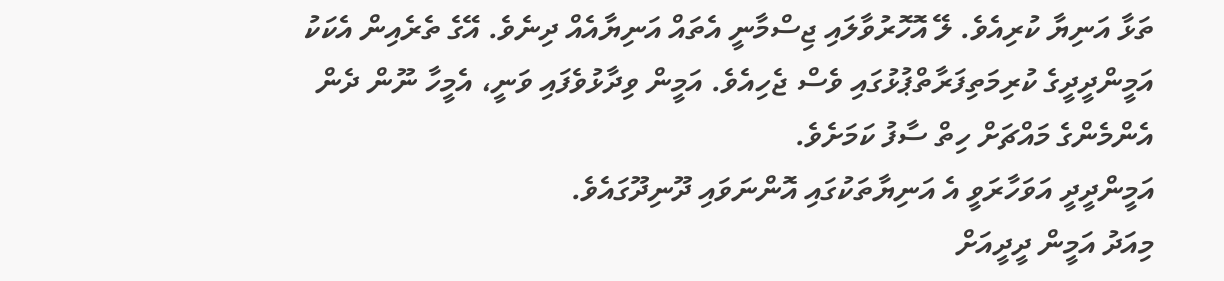ތަޅާ އަނިޔާ ކުރިއެވެ. ލޭ އޮހޮރުވާލައި ޖިސްމާނީ އެތައް އަނިޔާއެއް ދިނެވެ. އޭގެ ތެރެއިން އެކަކު އަމީންދީދީގެ ކުރިމަތިފަރާތްޕުޅުގައި ވެސް ޖެހިއެވެ. އަމީން ވިދާޅުވެފައި ވަނީ، އެމީހާ ނޫން ދެން އެންމެންގެ މައްޗަށް ހިތް ސާފު ކަމަށެވެ.
އަމީންދީދީ އަވަހާރަވީ އެ އަނިޔާތަކުގައި އޮންނަވައި ދޫނިދޫގައެވެ.
މިއަދު އަމީން ދީދީއަށް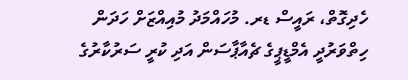ހެދިގޮތް، ރައީސް ޑރ. މުހައްމަދު މުއިއްޒަށް ހަދަން ހިތްވަރުދީ އެމްޑީޕީގެ ޗެއާޕާސަން އަދި ކުރީ ސަރުކާރުގެ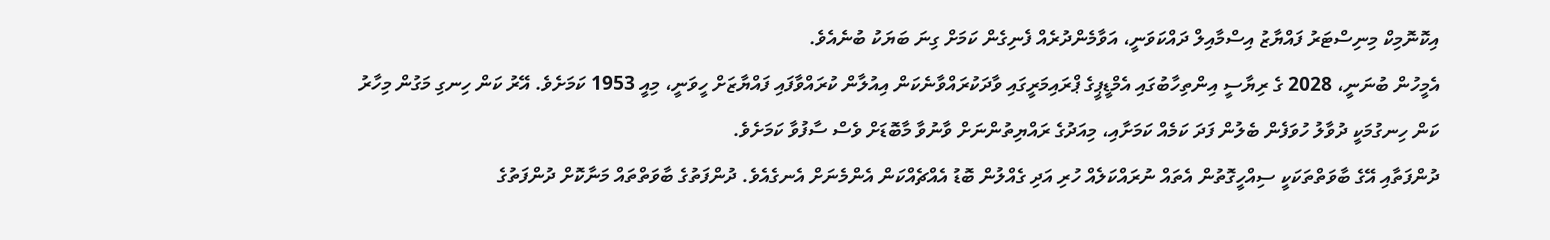އިކޮނޮމިކް މިނިސްޓަރު ފައްޔާޒު އިސްމާއިލް ދައްކަވަނީ، އަވާމެންދުރެއް ފެނިގެން ކަމަށް ގިނަ ބަޔަކު ބުނެއެވެ.
އެމީހުން ބުނަނީ، 2028 ގެ ރިޔާސީ އިންތިހާބުގައި އެމްޑީޕީގެ ޕްރައިމަރީގައި ވާދަކުރައްވާނެކަން އިއުލާން ކުރައްވާފައި ފައްޔާޒަށް ހީވަނީ، މިއީ 1953 ކަމަށެވެ. އޭރު ކަން ހިނގި މަގުން މިހާރު ކަން ހިނގުމަކީ ދުވާލު ހުވަފެން ބެލުން ފަދަ ކަމެއް ކަމަށާއި، މިއަދުގެ ރައްޔިތުންނަށް ވާނުވާ މާބޮޑަށް ވެސް ސާފުވާ ކަމަށެވެ.
ދުންފަތާއި އޭގެ ބާވަތްތަކަކީ ސިއްހީގޮތުން އެތައް ނުރައްކަލެއް ހުރި އަދި ގެއްލުން ބޮޑު އެއްޗެއްކަން އެންމެނަށް އެނގެއެވެ. ދުންފަތުގެ ބާވަތްތައް މަނާކޮށް ދުންފަތުގެ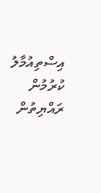އިސްތިއުމާލު ކުރުމުން ރައްޔިތުން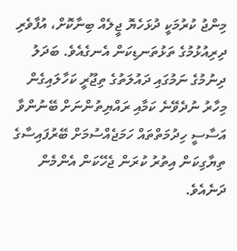މިންޖު ކުރުމަކީ ދުޅަހެޔޮ ޖީލެއް ބިނާކޮށް، އުފާވެރި ދިރިއުޅުމުގެ ތަޅުތަނޑިކަން އެނގެއެވެ. ބަދަލު ދިނުމުގެ ނަމުގައި ދައުލަތުގެ ތިޖޫރީ ކަހާލައިގެން މިހާރު ނުދެވޭނެ ކަމާއި ރައްޔިތުންނަށް ބޭނުންވާ އަސާސީ ހިދުމަތްތައް ހަމަޖެއްސުމަށް ބޭރުފައިސާގެ ތިޔާގިކަން އިތުރު ކުރަން ޖެހޭކަން އެންމެން ދަނެއެވެ.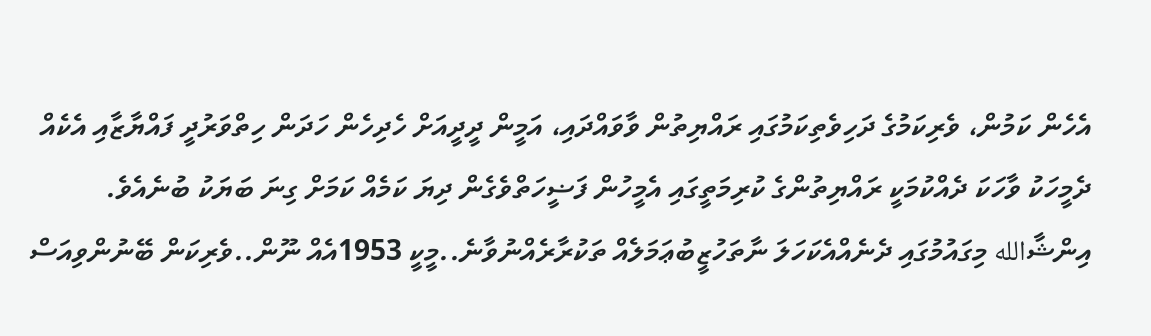އެހެން ކަމުން، ވެރިކަމުގެ ދަހިވެތިކަމުގައި ރައްޔިތުން ވާވައްދައި، އަމީން ދީދީއަށް ހެދިހެން ހަދަން ހިތްވަރުދީ ފައްޔާޒާއި އެކެއް ދެމީހަކު ވާހަކަ ދެއްކުމަކީ ރައްޔިތުންގެ ކުރިމަތީގައި އެމީހުން ފަޟީހަތްވެގެން ދިޔަ ކަމެއް ކަމަށް ގިނަ ބަޔަކު ބުނެއެވެ.
އިންޝާالله މިގައުމުގައި ދެނެއްއެކަހަލަ ނާތަހުޒީބުޢަމަލެއް ތަކުރާރެއްނުވާނެ..މީކީ 1953އެއް ނޫން..ވެރިކަން ބޭނުންވިއަސް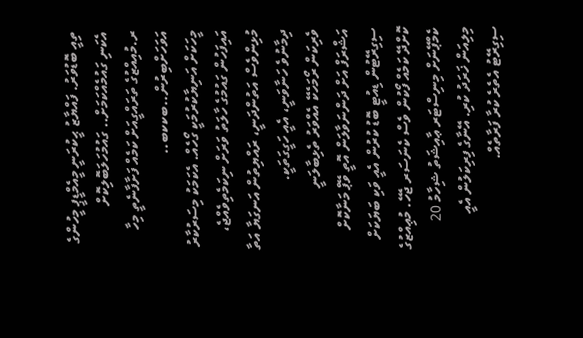ތިއީ ބޮޑުވަރު. ފައްޔާޒު ޙީކުރަނީ މީއެމްޑީޕީ މީހުންގެ އެކަނި ގައުމެއްކަމަށް.. ގައުމުހަލަބޮލިކޮށް ރ.މުއިއްޒުގެ ތަރައްގީއަށް ކަމެއް ފަށާފާނެތީ މިހާ އަވަހަށްބިރުން..ބކކބ..
މީހަކަށް އަނިޔާކުރުމަކީ ގޯހެއް. އެކަމަކު މިސަރުކާރު އައިފަހުން ގައުމުގެ ހާލަތު ވަރަށް ނިކަމެތިވެއްޖެ، މުޅިންވެސް އަތުންދަނީ، ރައްޔިތުން އަނގަޔާ އަތާ ދިމާނުވެ ހަނާވަނީ، އެއީ ހަގީގަތަކީ.
ވެރިކަން ރޯމަހެކޭ އެއްވަރު ތެޅިބާލަނީ
އަޝްރަފް އަށް ދަންނަވާލަން އޮތީ ވޭޕް މަނާކޮށް ސިގިރޭޓުން ޑިއުޓީ ބޮޑު ކުރުން އެއީ ވަކި ބަޔަކަށް ކޮށްދޭ ކަމެއް ފޯކުން ވެސް ކެނަސަރ ޖެހޭ. މުޢިއްޒުގެ ކެމްޕޭނަށް މިނިސްޓަރ ޢާއިޝަތު ޝިހާމު 20 މިލިއަން ޚަރަދު ކުރި. އޭނާގެ ފިރިކަލުން އެއީ ސިގިރޭޓު އެތެރެ ކުރާ ފަރާތެއް.